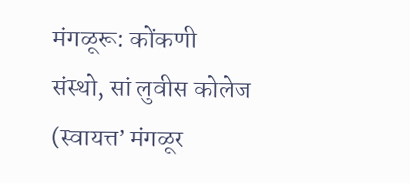मंगळूरू: कोंकणी संस्थो, सां लुवीस कोलेज (स्वायत्तʼ मंगळूर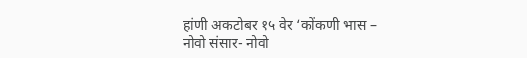हांणी अकटोबर १५ वेर ‘कोंकणी भास – नोवो संसार- नोवो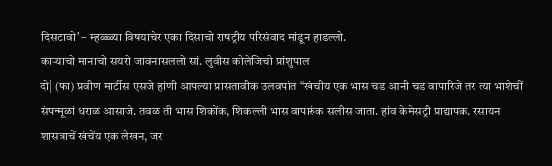दिसटावो’ – म्हळ्ळ्या विषयाचेर एका दिसाचो राषट्रीय परिसंवाद मांडून हाडल्लो.
काऱ्याचो मानाचो सयरो जावनासललो सां. लुवीस कोलेजिचो प्रांशुपाल
दो| (फा) प्रवीण मार्टीस एसजे हांणी आपल्या प्रासतावीक उलवपांत “खंचीय एक भास चड आनी चड वापारिजे तर त्या भाशेचीं संपन्मूळां धराळ आसाजे. तवळ ती भास शिकोंक, शिकल्ली भास वापारुंक सलीस जाता. हांव केमेसट्री प्राद्यापक. रसायन शासत्राचें खंचेंय एक लेखन, जर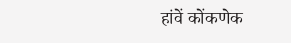हांवें कोंकणेक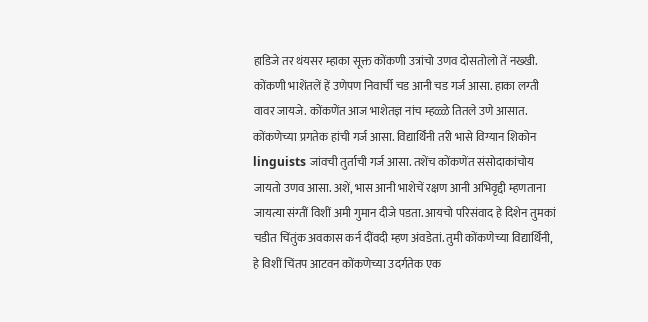हाडिजे तर थंयसर म्हाका सूक्त कोंकणी उत्रांचो उणव दोसतोलो तें नख्खी. कोंकणी भाशेंतलें हें उणेपण निवार्ची चड आनी चड गर्ज आसा. हाका लग्ती वावर जायजे. कोंकणेंत आज भाशेतज्ञ नांच म्हळ्ळे तितले उणे आसात. कोंकणेच्या प्रगतेक हांची गर्ज आसा. विद्यार्थिंनी तरी भासे विग्यान शिकोन linguists जांवची तुर्ताची गर्ज आसा. तशेंच कोंकणेंत संसोदाकांचोय जायतो उणव आसा. अशें, भास आनी भाशेचें रक्षण आनी अभिवृद्दी म्हणताना जायत्या संग्तीं विशीं अमी गुमान दीजे पडता. आयचो परिसंवाद हे दिशेन तुमकां चडीत चिंतुंक अवकास कर्न दींवदी म्हण अंवडेतां. तुमी कोंकणेच्या विद्यार्थिंनी, हे विशीं चिंतप आटवन कोंकणेच्या उदर्गतेक एक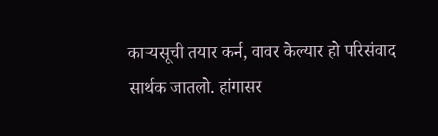काऱ्यसूची तयार कर्न, वावर केल्यार हो परिसंवाद सार्थक जातलो. हांगासर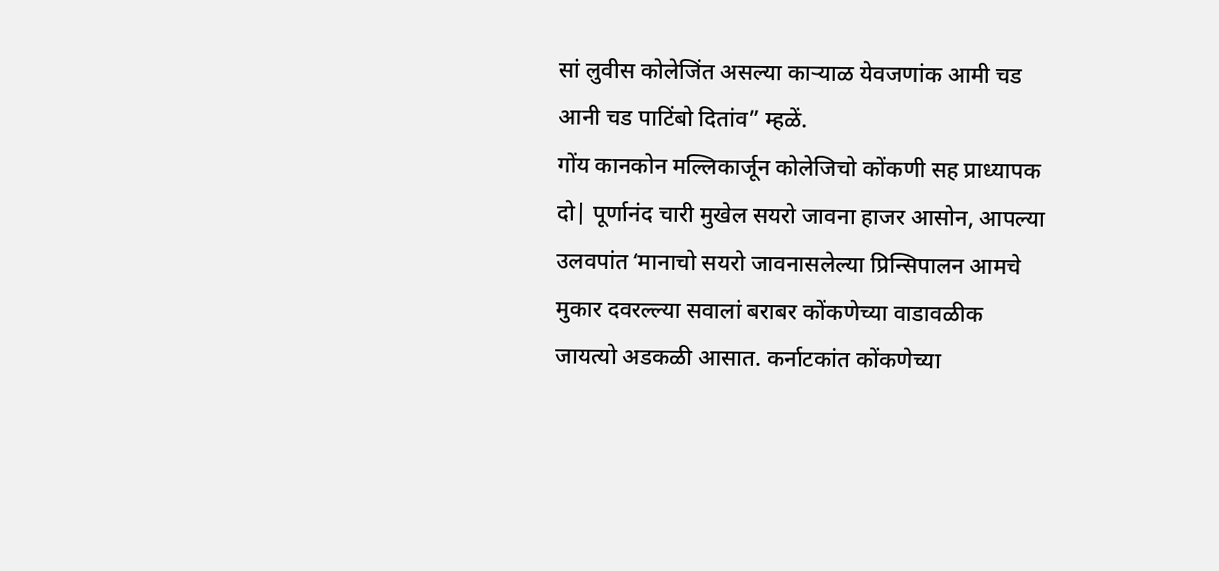सां लुवीस कोलेजिंत असल्या काऱ्याळ येवजणांक आमी चड आनी चड पाटिंबो दितांव” म्हळें.
गोंय कानकोन मल्लिकार्जून कोलेजिचो कोंकणी सह प्राध्यापक दो| पूर्णानंद चारी मुखेल सयरो जावना हाजर आसोन, आपल्या उलवपांत ʻमानाचो सयरो जावनासलेल्या प्रिन्सिपालन आमचे मुकार दवरल्ल्या सवालां बराबर कोंकणेच्या वाडावळीक जायत्यो अडकळी आसात. कर्नाटकांत कोंकणेच्या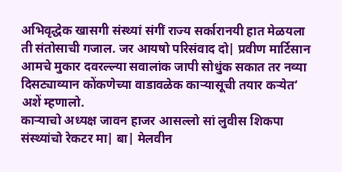अभिवृद्धेक खासगी संस्थ्यां संगीं राज्य सर्कारानयी हात मेळयला ती संतोसाची गजाल. जर आयषो परिसंवाद दो| प्रवीण मार्टिसान आमचे मुकार दवरल्ल्या सवालांक जापी सोधुंक सकात तर नव्या दिसट्याव्यान कोंकणेच्या वाडावळेक काऱ्यासूची तयार कऱ्येतʼ अशें म्हणालो.
काऱ्याचो अध्यक्ष जावन हाजर आसल्लो सां लुवीस शिकपा संस्थ्यांचो रेकटर मा| बा| मेलवीन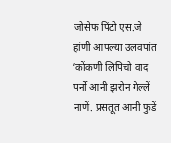जोसेफ पिंटो एस.जे हांणी आपल्या उलवपांत ʻकोंकणी लिपिचो वाद पर्नो आनी झरोन गेल्लें नाणें. प्रसतूत आनी फुडें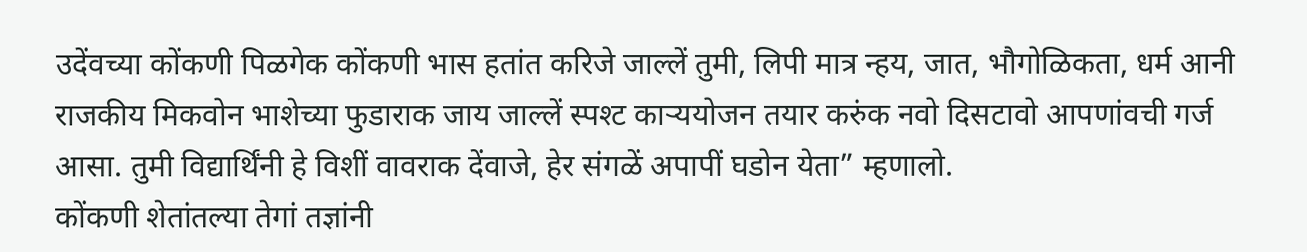उदेंवच्या कोंकणी पिळगेक कोंकणी भास हतांत करिजे जाल्लें तुमी, लिपी मात्र न्हय, जात, भौगोळिकता, धर्म आनी राजकीय मिकवोन भाशेच्या फुडाराक जाय जाल्लें स्पश्ट काऱ्ययोजन तयार करुंक नवो दिसटावो आपणांवची गर्ज आसा. तुमी विद्यार्थिंनी हे विशीं वावराक देंवाजे, हेर संगळें अपापीं घडोन येता” म्हणालो.
कोंकणी शेतांतल्या तेगां तज्ञांनी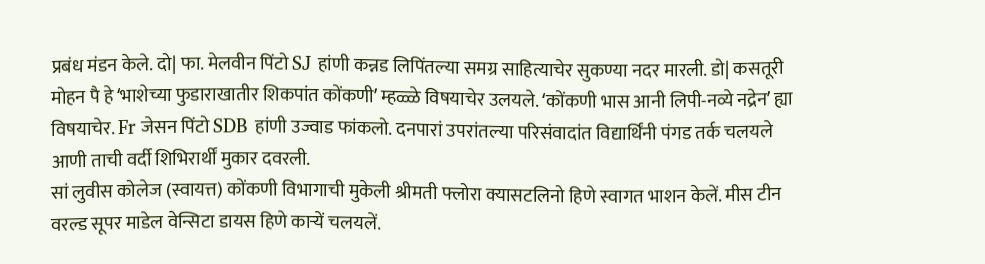प्रबंध मंडन केले. दो| फा. मेलवीन पिंटो SJ हांणी कन्नड लिपिंतल्या समग्र साहित्याचेर सुकण्या नदर मारली. डो| कसतूरी मोहन पै हे ʻभाशेच्या फुडाराखातीर शिकपांत कोंकणीʼ म्हळ्ळे विषयाचेर उलयले. ʻकोंकणी भास आनी लिपी-नव्ये नद्रेनʼ ह्या विषयाचेर. Fr जेसन पिंटो SDB हांणी उज्वाड फांकलो. दनपारां उपरांतल्या परिसंवादांत विद्यार्थिंनी पंगड तर्क चलयले आणी ताची वर्दी शिभिरार्थीं मुकार दवरली.
सां लुवीस कोलेज (स्वायत्त) कोंकणी विभागाची मुकेली श्रीमती फ्लोरा क्यासटलिनो हिणे स्वागत भाशन केलें. मीस टीन वरल्ड सूपर माडेल वेन्सिटा डायस हिणे काऱ्यें चलयलें.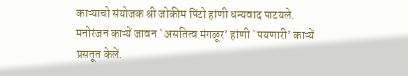काऱ्याचो संयोजक श्री जोकीम पिंटो हांणी धन्यवाद पाटयले.
मनोरंजन काऱ्यें जावन `असतित्व मंगळूर’ हांणी `पयणारी’ काऱ्यें प्रसतूत केलें.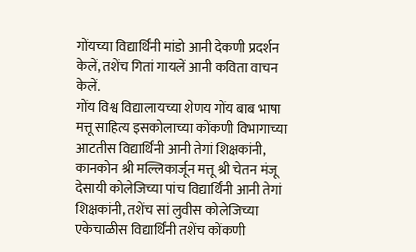गोंयच्या विद्यार्थिंनी मांडो आनी देकणी प्रदर्शन केलें, तशेंच गितां गायलें आनी कविता वाचन केलें.
गोंय विश्व विद्यालायच्या शेणय गोंय बाब भाषा मत्तू साहित्य इसकोलाच्या कोंकणी विभागाच्या आटतीस विद्यार्थिंनी आनी तेगां शिक्षकांनी, कानकोन श्री मल्लिकार्जून मत्तू श्री चेतन मंजू देसायी कोलेजिच्या पांच विद्यार्थिंनी आनी तेगां शिक्षकांनी, तशेंच सां लुवीस कोलेजिच्या एकेचाळीस विद्यार्थिंनी तशेंच कोंकणी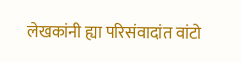लेखकांनी ह्या परिसंवादांत वांटो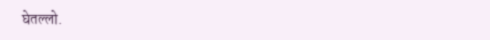घेतल्लो.